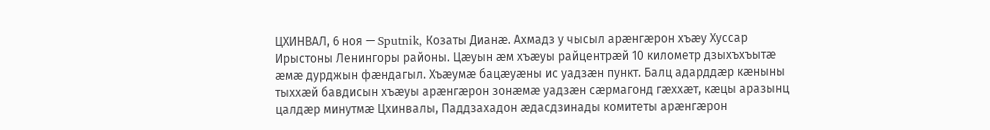ЦХИНВАЛ, 6 ноя — Sputnik, Козаты Дианæ. Ахмадз у чысыл арæнгæрон хъæу Хуссар Ирыстоны Ленингоры районы. Цæуын æм хъæуы райцентрæй 10 километр дзыхъхъытæ æмæ дурджын фæндагыл. Хъæумæ бацæуæны ис уадзæн пункт. Балц адарддæр кæныны тыххæй бавдисын хъæуы арæнгæрон зонæмæ уадзæн сæрмагонд гæххæт, кæцы аразынц цалдæр минутмæ Цхинвалы, Паддзахадон æдасдзинады комитеты арæнгæрон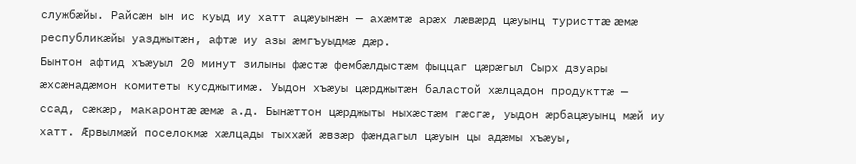службæйы. Райсæн ын ис куыд иу хатт ацæуынæн — ахæмтæ арæх лæвæрд цæуынц туристтæ æмæ республикæйы уазджытæн, афтæ иу азы æмгъуыдмæ дӕр.
Бынтон афтид хъæуыл 20 минут зилыны фæстæ фембæлдыстæм фыццаг цæрæгыл Сырх дзуары æхсæнадæмон комитеты кусджытимӕ. Уыдон хъæуы цæрджытæн баластой хæлцадон продукттæ — ссад, сæкæр, макаронтæ æмæ а.д. Бынæттон цæрджыты ныхæстæм гæсгæ, уыдон æрбацæуынц мæй иу хатт. Æрвылмæй поселокмæ хæлцады тыххæй æвзæр фæндагыл цæуын цы адæмы хъæуы,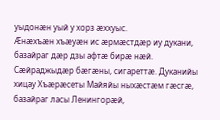уыдонæн уый у хорз æххуыс.
Æнæхъæн хъæуæн ис æрмæстдæр иу дукани, базайраг дæр дзы афтæ бирæ нæй. Сæйраджыдæр бæгæны, сигареттæ. Дуканийы хицау Хъæрæсеты Майяйы ныхæстæм гæсгæ, базайраг ласы Ленингорæй,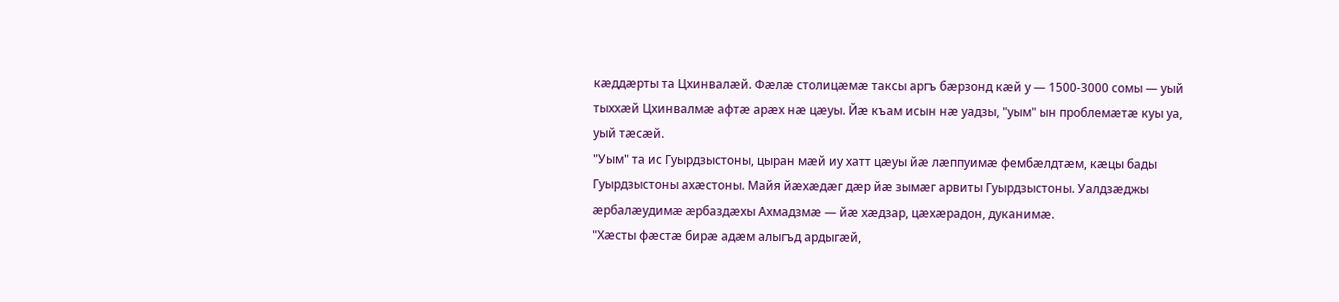кæддæрты та Цхинвалæй. Фæлæ столицæмæ таксы аргъ бæрзонд кæй у — 1500-3000 сомы — уый тыххæй Цхинвалмæ афтæ арæх нæ цæуы. Йæ къам исын нæ уадзы, "уым" ын проблемæтæ куы уа, уый тæсæй.
"Уым" та ис Гуырдзыстоны, цыран мæй иу хатт цæуы йæ лæппуимæ фембæлдтæм, кæцы бады Гуырдзыстоны ахæстоны. Майя йӕхӕдӕг дӕр йæ зымæг арвиты Гуырдзыстоны. Уалдзæджы æрбалæудимæ æрбаздæхы Ахмадзмæ — йæ хæдзар, цæхæрадон, дуканимӕ.
"Хæсты фæстæ бирæ адæм алыгъд ардыгæй,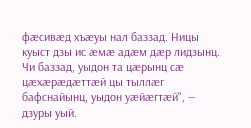фæсивæд хъæуы нал баззад. Ницы куыст дзы ис æмæ адæм дæр лидзынц. Чи баззад, уыдон та цæрынц сæ цæхæрæдæттæй цы тыллæг бафснайынц, уыдон уæйæгтæй", — дзуры уый.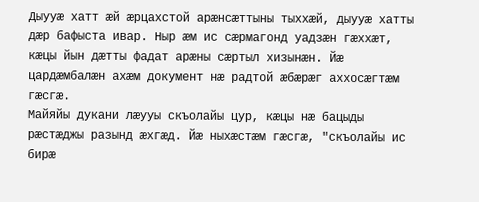Дыууæ хатт æй æрцахстой арæнсæттыны тыххæй, дыууæ хатты дæр бафыста ивар. Ныр æм ис сæрмагонд уадзæн гæххæт, кæцы йын дæтты фадат арæны сæртыл хизынæн. Йæ цардæмбалæн ахæм документ нæ радтой æбæрæг аххосæгтæм гæсгæ.
Майяйы дукани лæууы скъолайы цур, кæцы нæ бацыды рæстæджы разынд æхгæд. Йæ ныхæстæм гæсгæ, "скъолайы ис бирæ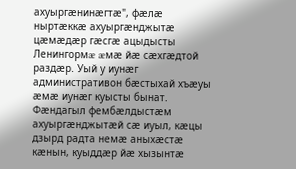ахуыргæнинæгтæ", фæлæ ныртæккæ ахуыргæнджытæ цæмæдæр гæсгæ ацыдысты Ленингормæ æмæ йӕ сӕхгæдтой раздæр. Уый у иунæг административон бæстыхай хъæуы æмæ иунæг куысты бынат.
Фæндагыл фембæлдыстæм ахуыргæнджытæй сæ иуыл, кæцы дзырд радта немæ аныхæстæ кæнын, куыддæр йæ хызынтæ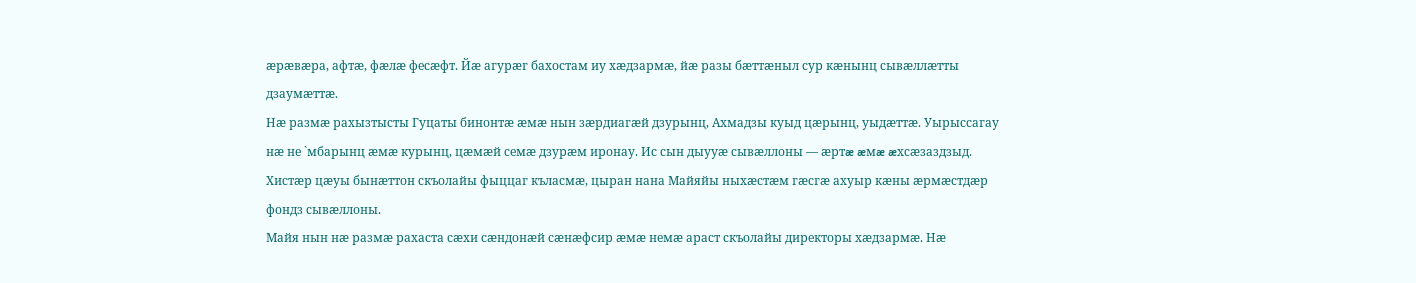æрæвæра, афтæ, фæлæ фесæфт. Йæ агурæг бахостам иу хæдзармæ, йӕ разы бæттæныл сур кæнынц сывæллæтты дзаумæттæ.
Нæ размæ рахызтысты Гуцаты бинонтæ ӕмӕ нын зæрдиагæй дзурынц, Ахмадзы куыд цæрынц, уыдӕттӕ. Уырыссагау нæ не `мбарынц æмæ курынц, цæмæй семæ дзурæм иронау. Ис сын дыууæ сывæллоны — æртæ æмæ æхсæзаздзыд. Хистæр цæуы бынæттон скъолайы фыццаг къласмæ, цыран нана Майяйы ныхæстæм гæсгæ ахуыр кæны æрмæстдæр фондз сывæллоны.
Майя нын нæ размæ рахаста сæхи сæндонæй сæнæфсир æмæ немæ араст скъолайы директоры хæдзармæ. Нæ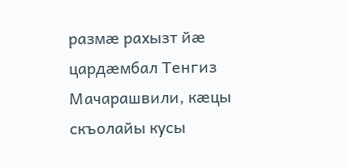размæ рахызт йæ цардæмбал Тенгиз Мачарашвили, кæцы скъолайы кусы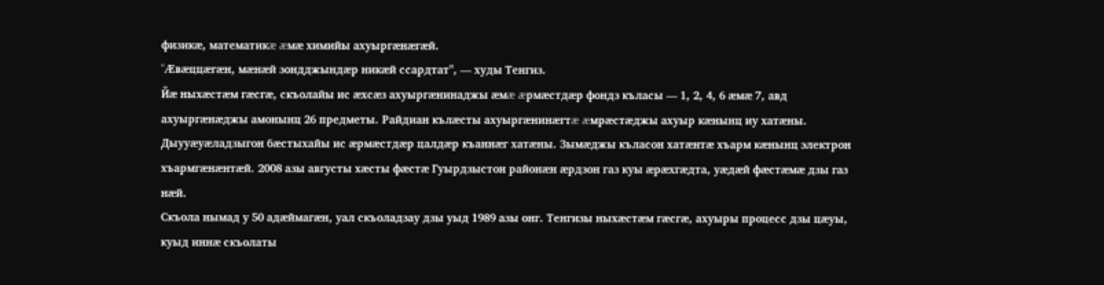физикæ, математикæ æмæ химийы ахуыргæнæгæй.
"Æвæццæгæн, мæнæй зондджындæр никæй ссардтат", — худы Тенгиз.
Йæ ныхæстæм гæсгæ, скъолайы ис æхсæз ахуыргæнинаджы æмæ æрмæстдæр фондз къласы — 1, 2, 4, 6 æмæ 7, авд ахуыргæнæджы амонынц 26 предметы. Райдиан кълæсты ахуыргæнинæгтæ æмрæстæджы ахуыр кæнынц иу хатæны. Дыууæуæладзыгон бæстыхайы ис æрмæстдæр цалдæр къаннæг хатæны. Зымæджы къласон хатæнтæ хъарм кæнынц электрон хъармгæнæнтæй. 2008 азы августы хæсты фæстæ Гуырдзыстон районæн æрдзон газ куы æрæхгæдта, уæдæй фæстæмæ дзы газ нæй.
Скъола нымад у 50 адæймагæн, уал скъоладзау дзы уыд 1989 азы онг. Тенгизы ныхæстæм гæсгæ, ахуыры процесс дзы цæуы, куыд иннæ скъолаты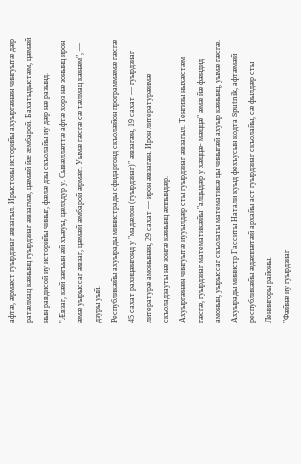афтæ, æрмæст гуырдзиаг æвзагыл. Ирыстоны историйы ахуыргæнæн чингуытæ дæр ратæлмац кæнынц гуырдзиаг æвзагмæ, цæмæй йæ æмбарой. Бахатыдыстæм, цæмæй нын равдисой иу историйы чиныг, фæлæ дзы скъолайы иу дæр нæ разынд.
"Æвзаг, кæй зæгъын æй хъæуы, цæлхдур у. Сывæллæттæ афтæ хорз нæ зонынц ирон æмæ уырыссаг æвзаг, цæмæй æмбарой æрмæг. Уымæ гæсгæ сæ тæлмац кæнæм", — дзуры уый.
Республикæйы ахуырады министрады сфидаргонд скъолæйон программæмæ гæсгæ 45 сахат рахицæнгонд у "мадæлон (гуырдзиаг)" æвзагæн, 19 сахат — гуырдзиаг литературæ амонынæн, 29 сахат — ирон æвзагæн. Ирон литературæимæ скъоладзауты нæ зонгæ кæнынц æппындæр.
Ахуыргæнæн чингуытæ иууылдæр сты гуырдзиаг æвзагыл. Тенгизы ныхæстæм гæсгæ, гуырдзиаг математикæйы "алцыдæр у хæццæ- мæццæ" æмæ йæ фæндид амонын, уырыссаг скъолаты математикæ цы чиныгӕй ахуыр кæнынц, уымӕ гæсгæ.
Ахуырады министр Гасситы Натали куыд фехъусын кодта Sputnik, афтӕмӕй республикӕйы ӕдӕппӕтӕй архайы аст гуырдзиаг скъолайы, сӕ фылдӕр сты Ленингоры районы.
"Фӕйнӕ иу гуырдзиаг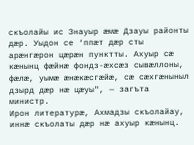скъолайы ис Знауыр ӕмӕ Дзауы районты дӕр. Уыдон се ‘ппӕт дӕр сты арӕнгӕрон цӕрӕн пунктты. Ахуыр сӕ кӕнынц фӕйнӕ фондз-ӕхсӕз сывӕллоны, фӕлӕ, уымӕ ӕнӕкӕсгӕйӕ, сӕ сӕхгӕныныл дзырд дӕр нӕ цӕуы", — загъта министр.
Ирон литературӕ, Ахмадзы скъолайау, иннӕ скъолаты дӕр нӕ ахуыр кӕнынц.